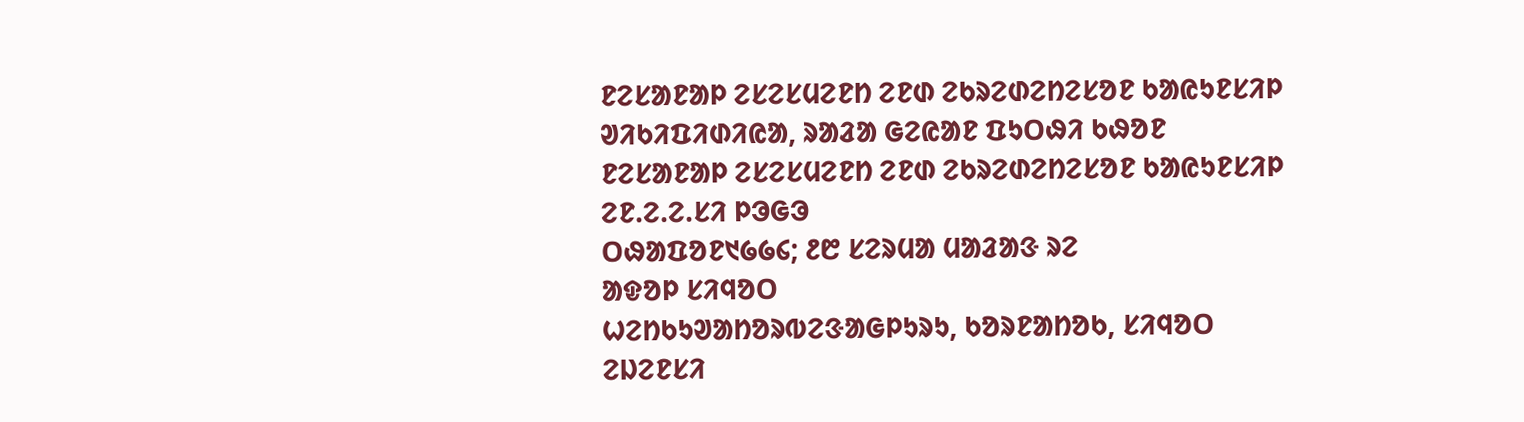ᱱᱮᱥᱟᱱᱟᱞ ᱮᱥᱮᱥᱢᱮᱱᱴ ᱮᱱᱰ ᱮᱠᱨᱮᱰᱮᱴᱮᱥᱚᱱ ᱠᱟᱭᱩᱱᱥᱤᱞ
ᱣᱤᱠᱤᱯᱤᱰᱤᱭᱟ, ᱨᱟᱲᱟ ᱜᱮᱭᱟᱱ ᱯᱩᱛᱷᱤ ᱠᱷᱚᱱ
ᱱᱮᱥᱟᱱᱟᱞ ᱮᱥᱮᱥᱢᱮᱱᱴ ᱮᱱᱰ ᱮᱠᱨᱮᱰᱮᱴᱮᱥᱚᱱ ᱠᱟᱭᱩᱱᱥᱤᱞ
ᱮᱱ.ᱮ.ᱮ.ᱥᱤ ᱞᱳᱜᱳ
ᱛᱷᱟᱯᱚᱱ᱑᱙᱙᱔; ᱒᱘ ᱥᱮᱨᱢᱟ ᱢᱟᱲᱟᱝ ᱨᱮ
ᱟᱫᱚᱞ ᱥᱤᱧᱚᱛ
ᱦᱮᱴᱠᱩᱣᱟᱴᱚᱨᱵᱮᱝᱟᱜᱞᱩᱨᱩ, ᱠᱚᱨᱱᱟᱴᱚᱠ, ᱥᱤᱧᱚᱛ
ᱮᱡᱮᱱᱥᱤ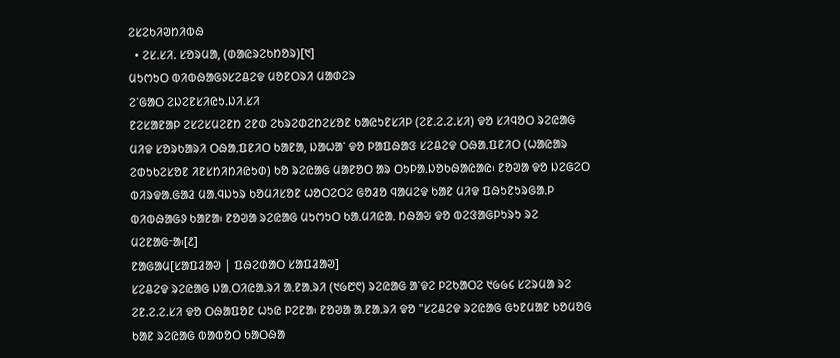ᱮᱥᱮᱠᱤᱣᱴᱤᱵᱷ
  • ᱮᱥ.ᱥᱤ. ᱥᱚᱨᱢᱟ, (ᱰᱟᱭᱨᱮᱠᱴᱚᱨ)[᱑]
ᱢᱩᱬᱩᱛ ᱵᱤᱵᱷᱟᱜᱽᱥᱮᱪᱮᱫ ᱢᱚᱱᱛᱨᱤ ᱢᱟᱰᱮᱨ
ᱮᱸᱜᱟᱛ ᱮᱡᱮᱱᱥᱤᱭᱩ.ᱡᱤ.ᱥᱤ
ᱱᱮᱥᱟᱱᱟᱞ ᱮᱥᱮᱥᱢᱮᱱᱴ ᱮᱱᱰ ᱮᱠᱨᱮᱰᱮᱴᱮᱥᱚᱱ ᱠᱟᱭᱩᱱᱥᱤᱞ (ᱮᱱ.ᱮ.ᱮ.ᱥᱤ) ᱫᱚ ᱥᱤᱧᱚᱛ ᱨᱮᱭᱟᱜ ᱢᱤᱫ ᱥᱚᱨᱠᱟᱨᱤ ᱛᱷᱟᱹᱯᱱᱤᱛ ᱠᱟᱱᱟ, ᱡᱟᱦᱟᱸ ᱫᱚ ᱞᱟᱯᱷᱟᱝ ᱥᱮᱪᱮᱫ ᱛᱷᱟᱹᱯᱱᱤᱛ (ᱦᱟᱭᱟᱨ ᱮᱰᱩᱠᱮᱥᱚᱱ ᱤᱱᱥᱴᱤᱴᱤᱭᱩᱰ) ᱠᱚ ᱨᱮᱭᱟᱜ ᱢᱟᱱᱚᱛ ᱟᱨ ᱛᱩᱞᱟᱹᱡᱚᱠᱷᱟᱭᱟᱭ᱾ ᱱᱚᱣᱟ ᱫᱚ ᱡᱮᱜᱮᱛ ᱵᱤᱨᱫᱟᱹᱜᱟᱲ ᱢᱟᱹᱧᱡᱩᱨ ᱠᱚᱢᱤᱥᱚᱱ ᱦᱚᱛᱮᱛᱮ ᱜᱚᱲᱚ ᱧᱟᱢᱮᱫ ᱠᱟᱱ ᱢᱤᱫ ᱯᱷᱩᱱᱩᱨᱜᱟᱹᱞ ᱵᱤᱵᱷᱟᱜᱽ ᱠᱟᱱᱟ᱾ ᱱᱚᱣᱟ ᱨᱮᱭᱟᱜ ᱢᱩᱬᱩᱛ ᱠᱟᱹᱢᱤᱭᱟᱹ ᱴᱷᱟᱶ ᱫᱚ ᱵᱮᱝᱟᱜᱞᱩᱨᱩ ᱨᱮ ᱢᱮᱱᱟᱜᱼᱟ᱾[᱒]
ᱱᱟᱜᱟᱢ[ᱥᱟᱯᱲᱟᱣ | ᱯᱷᱮᱰᱟᱛ ᱥᱟᱯᱲᱟᱣ]
ᱥᱮᱪᱮᱫ ᱨᱮᱭᱟᱜ ᱡᱟᱹᱛᱤᱭᱟᱹᱨᱤ ᱟᱹᱱᱟᱹᱨᱤ (᱑᱙᱘᱖) ᱨᱮᱭᱟᱜ ᱟᱸᱫᱮ ᱞᱮᱠᱟᱛᱮ ᱑᱙᱙᱔ ᱥᱮᱨᱢᱟ ᱨᱮ ᱮᱱ.ᱮ.ᱮ.ᱥᱤ ᱫᱚ ᱛᱷᱟᱯᱚᱱ ᱦᱩᱭ ᱞᱮᱱᱟ᱾ ᱱᱚᱣᱟ ᱟᱹᱱᱟᱹᱨᱤ ᱫᱚ "ᱥᱮᱪᱮᱫ ᱨᱮᱭᱟᱜ ᱜᱩᱱᱢᱟᱱ ᱠᱚᱢᱚᱜ ᱠᱟᱱ ᱨᱮᱭᱟᱜ ᱵᱟᱵᱚᱛ ᱠᱟᱛᱷᱟ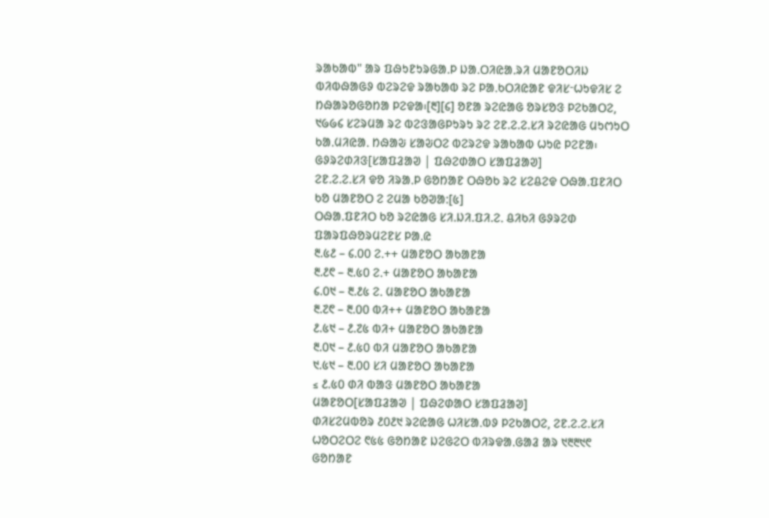ᱨᱟᱠᱟᱵ" ᱟᱨ ᱯᱷᱩᱱᱩᱨᱜᱟᱹᱞ ᱡᱟᱹᱛᱤᱭᱟᱹᱨᱤ ᱢᱟᱱᱚᱛᱤᱡ ᱵᱤᱵᱷᱟᱜᱽ ᱵᱮᱨᱮᱫ ᱨᱟᱠᱟᱵ ᱨᱮ ᱞᱟᱹᱠᱛᱤᱭᱟᱱ ᱫᱤᱥᱼᱦᱩᱫᱤᱥ ᱮ ᱴᱷᱟᱨᱚᱜᱚᱴᱟ ᱞᱮᱫᱟ᱾[᱓][᱔] ᱚᱱᱟ ᱨᱮᱭᱟᱜ ᱚᱨᱥᱚᱝ ᱞᱮᱠᱟᱛᱮ, ᱑᱙᱙᱔ ᱥᱮᱨᱢᱟ ᱨᱮ ᱵᱮᱝᱟᱜᱞᱩᱨᱩ ᱨᱮ ᱮᱱ.ᱮ.ᱮ.ᱥᱤ ᱨᱮᱭᱟᱜ ᱢᱩᱬᱩᱛ ᱠᱟᱹᱢᱤᱭᱟᱹ ᱴᱷᱟᱶ ᱥᱟᱶᱛᱮ ᱵᱮᱨᱮᱫ ᱨᱟᱠᱟᱵ ᱦᱩᱭ ᱞᱮᱱᱟ᱾
ᱜᱽᱨᱮᱰᱤᱝ[ᱥᱟᱯᱲᱟᱣ | ᱯᱷᱮᱰᱟᱛ ᱥᱟᱯᱲᱟᱣ]
ᱮᱱ.ᱮ.ᱮ.ᱥᱤ ᱫᱚ ᱤᱨᱟᱹᱞ ᱜᱚᱴᱟᱱ ᱛᱷᱚᱠ ᱨᱮ ᱥᱮᱪᱮᱫ ᱛᱷᱟᱹᱯᱱᱤᱛ ᱠᱚ ᱢᱟᱱᱚᱛ ᱮ ᱮᱢᱟ ᱠᱚᱣᱟ:[᱕]
ᱛᱷᱟᱹᱯᱱᱤᱛ ᱠᱚ ᱨᱮᱭᱟᱜ ᱥᱤ.ᱡᱤ.ᱯᱤ.ᱮᱹ ᱪᱤᱠᱤ ᱜᱽᱨᱮᱰ ᱯᱟᱨᱯᱷᱚᱨᱢᱮᱱᱥ ᱞᱟᱹᱭ
᱓.᱕᱒ – ᱔.᱐᱐ ᱮᱹ++ ᱢᱟᱱᱚᱛ ᱟᱠᱟᱱᱟ
᱓.᱒᱖ – ᱓.᱕᱐ ᱮᱹ+ ᱢᱟᱱᱚᱛ ᱟᱠᱟᱱᱟ
᱔.᱐᱑ – ᱓.᱒᱕ ᱮᱹ ᱢᱟᱱᱚᱛ ᱟᱠᱟᱱᱟ
᱓.᱗᱖ – ᱓.᱐᱐ ᱵᱤ++ ᱢᱟᱱᱚᱛ ᱟᱠᱟᱱᱟ
᱒.᱕᱑ – ᱒.᱗᱕ ᱵᱤ+ ᱢᱟᱱᱚᱛ ᱟᱠᱟᱱᱟ
᱓.᱐᱑ – ᱒.᱕᱐ ᱵᱤ ᱢᱟᱱᱚᱛ ᱟᱠᱟᱱᱟ
᱑.᱕᱑ – ᱓.᱐᱐ ᱥᱤ ᱢᱟᱱᱚᱛ ᱟᱠᱟᱱᱟ
≤ ᱒.᱕᱐ ᱰᱤ ᱵᱟᱝ ᱢᱟᱱᱚᱛ ᱟᱠᱟᱱᱟ
ᱢᱟᱱᱚᱛ[ᱥᱟᱯᱲᱟᱣ | ᱯᱷᱮᱰᱟᱛ ᱥᱟᱯᱲᱟᱣ]
ᱰᱤᱥᱮᱢᱵᱚᱨ ᱒᱐᱒᱑ ᱨᱮᱭᱟᱜ ᱦᱤᱥᱟᱹᱵᱽ ᱞᱮᱠᱟᱛᱮ, ᱮᱱ.ᱮ.ᱮ.ᱥᱤ ᱦᱚᱛᱮᱛᱮ ᱖᱕᱕ ᱜᱚᱴᱟᱱ ᱡᱮᱜᱮᱛ ᱵᱤᱨᱫᱟᱹᱜᱟᱲ ᱟᱨ ᱑᱓᱓᱑᱖ ᱜᱚᱴᱟᱱ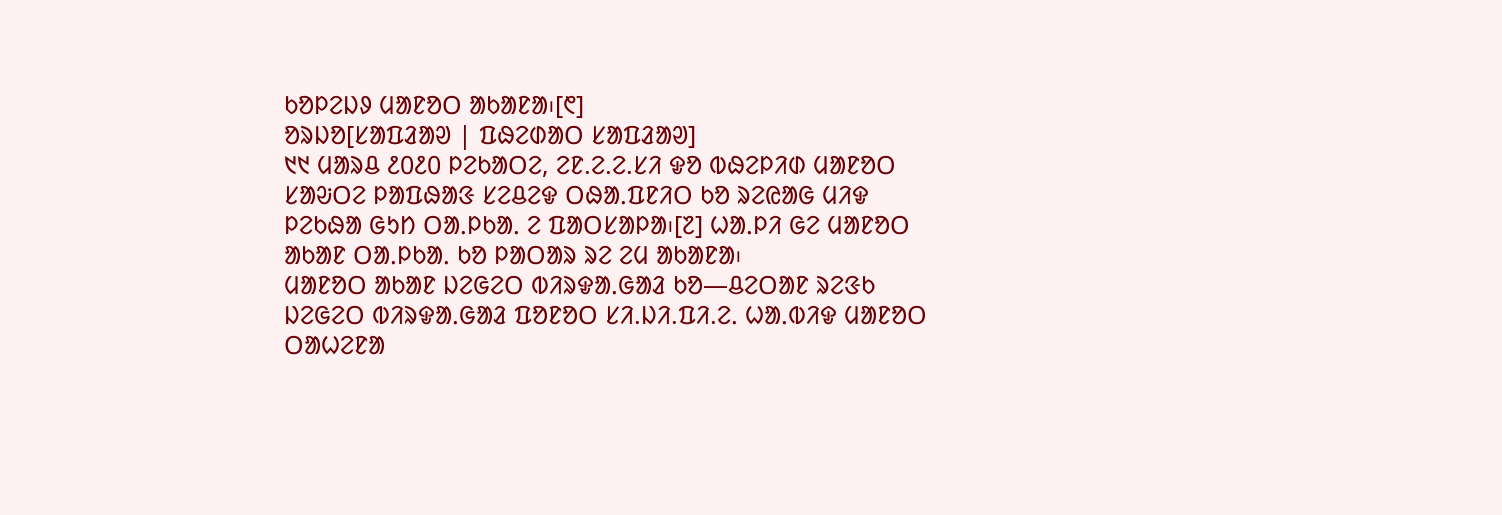ᱠᱚᱞᱮᱡᱽ ᱢᱟᱱᱚᱛ ᱟᱠᱟᱱᱟ᱾[᱖]
ᱚᱨᱡᱚ[ᱥᱟᱯᱲᱟᱣ | ᱯᱷᱮᱰᱟᱛ ᱥᱟᱯᱲᱟᱣ]
᱑᱑ ᱢᱟᱨᱪ ᱒᱐᱒᱐ ᱞᱮᱠᱟᱛᱮ, ᱮᱱ.ᱮ.ᱮ.ᱥᱤ ᱫᱚ ᱵᱷᱮᱞᱤᱰ ᱢᱟᱱᱚᱛ ᱥᱟᱶᱛᱮ ᱞᱟᱯᱷᱟᱝ ᱥᱮᱪᱮᱫ ᱛᱷᱟᱹᱯᱱᱤᱛ ᱠᱚ ᱨᱮᱭᱟᱜ ᱢᱤᱫ ᱞᱮᱠᱷᱟ ᱜᱩᱴ ᱛᱟᱹᱞᱠᱟᱹ ᱮ ᱯᱟᱛᱥᱟᱞᱟ᱾[᱗] ᱦᱟᱹᱞᱤ ᱜᱮ ᱢᱟᱱᱚᱛ ᱟᱠᱟᱱ ᱛᱟᱹᱞᱠᱟᱹ ᱠᱚ ᱞᱟᱛᱟᱨ ᱨᱮ ᱮᱢ ᱟᱠᱟᱱᱟ᱾
ᱢᱟᱱᱚᱛ ᱟᱠᱟᱱ ᱡᱮᱜᱮᱛ ᱵᱤᱨᱫᱟᱹᱜᱟᱲ ᱠᱚ—ᱪᱮᱛᱟᱱ ᱨᱮᱝᱠ
ᱡᱮᱜᱮᱛ ᱵᱤᱨᱫᱟᱹᱜᱟᱲ ᱯᱚᱱᱚᱛ ᱥᱤ.ᱡᱤ.ᱯᱤ.ᱮᱹ ᱦᱟᱹᱵᱤᱫ ᱢᱟᱱᱚᱛ ᱛᱟᱦᱮᱱᱟ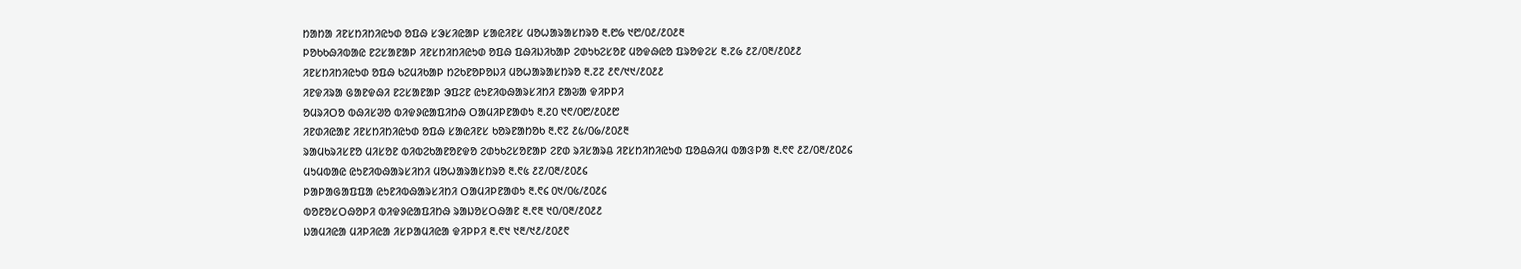ᱴᱟᱴᱟ ᱤᱱᱥᱴᱤᱴᱤᱭᱩᱰ ᱚᱯᱷ ᱥᱳᱥᱤᱭᱟᱞ ᱥᱟᱭᱤᱱᱥ ᱢᱚᱦᱟᱨᱟᱥᱴᱨᱚ ᱓.᱘᱙ ᱑᱘/᱐᱒/᱒᱐᱒᱓
ᱞᱚᱠᱠᱷᱤᱵᱟᱭ ᱱᱮᱥᱟᱱᱟᱞ ᱤᱱᱥᱴᱤᱴᱤᱭᱩᱰ ᱚᱯᱷ ᱯᱷᱤᱡᱤᱠᱟᱞ ᱮᱰᱩᱠᱮᱥᱚᱱ ᱢᱚᱫᱷᱭᱚ ᱯᱨᱚᱫᱮᱥ ᱓.᱗᱙ ᱒᱗/᱐᱓/᱒᱐᱒᱒
ᱤᱱᱥᱴᱤᱴᱤᱭᱩᱰ ᱚᱯᱷ ᱠᱮᱢᱤᱠᱟᱞ ᱴᱮᱠᱱᱚᱞᱚᱡᱤ ᱢᱚᱦᱟᱨᱟᱥᱴᱨᱚ ᱓.᱗᱗ ᱒᱖/᱑᱑/᱒᱐᱒᱒
ᱤᱱᱫᱤᱨᱟ ᱜᱟᱱᱫᱷᱤ ᱱᱮᱥᱟᱱᱟᱞ ᱳᱯᱮᱱ ᱭᱩᱱᱤᱵᱷᱟᱨᱥᱤᱴᱤ ᱱᱟᱶᱟ ᱫᱤᱞᱞᱤ
ᱚᱢᱨᱤᱛᱚ ᱵᱷᱤᱥᱣᱚ ᱵᱤᱫᱽᱭᱟᱯᱤᱴᱷ ᱛᱟᱢᱤᱞᱱᱟᱰᱩ ᱓.᱗᱐ ᱑᱖/᱐᱘/᱒᱐᱒᱘
ᱤᱱᱰᱤᱭᱟᱱ ᱤᱱᱥᱴᱤᱴᱤᱭᱩᱰ ᱚᱯᱷ ᱥᱟᱭᱤᱱᱥ ᱠᱚᱨᱱᱟᱴᱚᱠ ᱓.᱖᱗ ᱒᱕/᱐᱙/᱒᱐᱒᱓
ᱨᱟᱢᱠᱨᱤᱥᱱᱚ ᱢᱤᱥᱚᱱ ᱵᱤᱵᱮᱠᱟᱱᱚᱱᱫᱚ ᱮᱰᱩᱠᱮᱥᱚᱱᱟᱞ ᱮᱱᱰ ᱨᱤᱥᱟᱨᱪ ᱤᱱᱥᱴᱤᱴᱤᱭᱩᱰ ᱯᱚᱪᱷᱤᱢ ᱵᱟᱝᱞᱟ ᱓.᱖᱖ ᱒᱗/᱐᱓/᱒᱐᱒᱔
ᱢᱩᱢᱵᱟᱭ ᱭᱩᱱᱤᱵᱷᱟᱨᱥᱤᱴᱤ ᱢᱚᱦᱟᱨᱟᱥᱴᱨᱚ ᱓.᱖᱕ ᱒᱗/᱐᱓/᱒᱐᱒᱔
ᱞᱟᱞᱟᱜᱟᱯᱯᱟ ᱭᱩᱱᱤᱵᱷᱟᱨᱥᱤᱴᱤ ᱛᱟᱢᱤᱞᱱᱟᱰᱩ ᱓.᱖᱔ ᱐᱑/᱐᱕/᱒᱐᱒᱔
ᱵᱚᱱᱚᱥᱛᱷᱚᱞᱤ ᱵᱤᱫᱽᱭᱟᱯᱤᱴᱷ ᱨᱟᱡᱚᱥᱛᱷᱟᱱ ᱓.᱖᱓ ᱑᱐/᱐᱓/᱒᱐᱒᱒
ᱡᱟᱢᱤᱭᱟ ᱢᱤᱞᱤᱭᱟ ᱤᱥᱞᱟᱢᱤᱭᱟ ᱫᱤᱞᱞᱤ ᱓.᱖᱑ ᱑᱓/᱑᱒/᱒᱐᱒᱖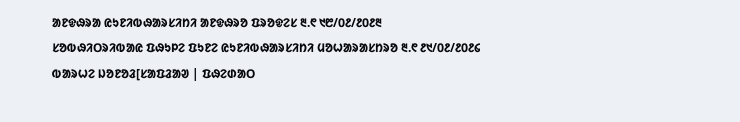ᱟᱱᱫᱷᱨᱟ ᱭᱩᱱᱤᱵᱷᱟᱨᱥᱤᱴᱤ ᱟᱱᱫᱷᱨᱚ ᱯᱨᱚᱫᱮᱥ ᱓.᱖ ᱑᱘/᱐᱒/᱒᱐᱒᱓
ᱥᱚᱵᱷᱤᱛᱨᱤᱵᱟᱭ ᱯᱷᱩᱞᱮ ᱯᱩᱱᱮ ᱭᱩᱱᱤᱵᱷᱟᱨᱥᱤᱴᱤ ᱢᱚᱦᱟᱨᱟᱥᱴᱨᱚ ᱓.᱖ ᱒᱑/᱐᱒/᱒᱐᱒᱔
ᱵᱟᱨᱦᱮ ᱡᱚᱱᱚᱲ[ᱥᱟᱯᱲᱟᱣ | ᱯᱷᱮᱰᱟᱛ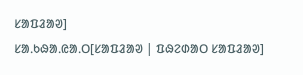ᱥᱟᱯᱲᱟᱣ]
ᱥᱟᱹᱠᱷᱟᱹᱭᱟᱹᱛ[ᱥᱟᱯᱲᱟᱣ | ᱯᱷᱮᱰᱟᱛ ᱥᱟᱯᱲᱟᱣ]